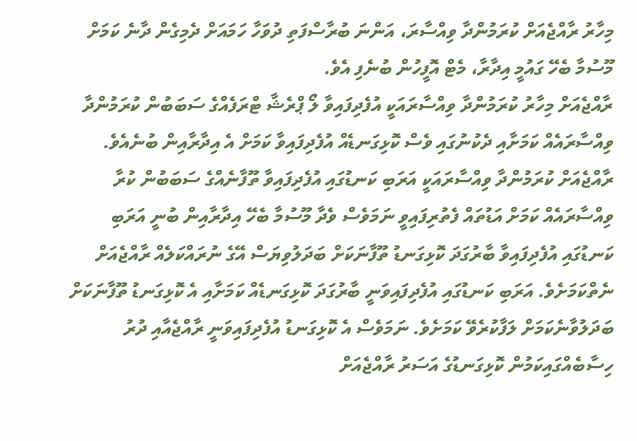މިހާރު ރާއްޖެއަށް ކުރަމުންދާ ވިއްސާރަ، އަންނަ ބުރާސްފަތި ދުވަހާ ހަމައަށް ދެމިގެން ދާނެ ކަމަށް މޫސުމާ ބެހޭ ގައުމީ އިދާރާ، މެޓް އޮފީހުން ބުނެފި އެވެ.
ރާއްޖެއަށް މިހާރު ކުރަމުންދާ ވިއްސާރައަކީ އުފެދިފައިވާ ލޯ ޕްރެޝާ ޓްރަފެއްގެ ސަބަބުން ކުރަމުންދާ ވިއްސާރައެއް ކަމަށާއި ދެކުނުގައި ވެސް ކޮޅިގަނޑެއް އުފެދިފައިވާ ކަމަށް އެ އިދާރާއިން ބުނެއެވެ.
ރާއްޖެއަށް ކުރަމުންދާ ވިއްސާރައަކީ އަރަބި ކަނޑުގައި އުފެދިފައިވާ ތޫފާނެއްގެ ސަބަބުން ކުރާ ވިއްސާރައެއް ކަމަށް އަޑުތައް ފެތުރިފައިވީ ނަމަވެސް ވެދާ މޫސުމާ ބެހޭ އިދާރާއިން ބުނީ އަރަބި ކަނޑުގައި އުފެދިފައިވާ ބާރުގަދަ ކޮޅިގަނޑު ތޫފާނަކަށް ބަދަލުވިޔަސް އޭގެ ނުރައްކަލެއް ރާއްޖެއަށް ނެތްކަމަށެވެ. އަރަބި ކަނޑުގައި އުފެދިފައިވަނީ ބާރުގަދަ ކޮޅިގަނޑެއް ކަމަށާއި އެ ކޮޅިގަނޑު ތޫފާނަކަށް ބަދަލުވާނެކަމަށް ލަފާކުރެވޭ ކަމަށެވެ. ނަމަވެސް އެ ކޮޅިގަނޑު އުފެދިފައިވަނީ ރާއްޖެއާއި ދުރު ހިސާބެއްގައިކަމުން ކޮޅިގަނޑުގެ އަސަރު ރާއްޖެއަށް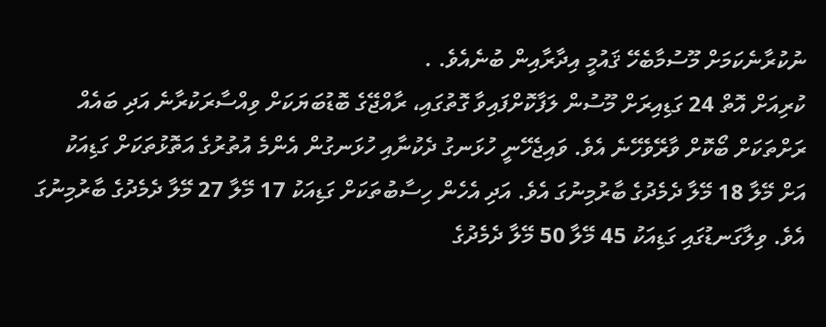ނުކުރާނެކަމަށް މޫސުމާބެހޭ ޤައުމީ އިދާރާއިން ބުނެއެވެ. .
ކުރިއަށް އޮތް 24 ގަޑިއިރަށް މޫސުން ލަފާކޮށްފައިވާ ގޮތުގައި، ރާއްޖޭގެ ބޮޑުބަޔަކަށް ވިއްސާރަކުރާނެ އަދި ބައެއް ރަށްތަކަށް ބޯކޮށް ވާރޭވެހޭނެ އެވެ. ވައިޖެހޭނީ ހުޅަނގު ދެކުނާއި ހުޅަނގުން އެންމެ އުތުރުގެ އަތޮޅުތަކަށް ގަޑިއަކު އަށް މޭލާ 18 މޭލާ ދެމެދުގެ ބާރުމިނުގަ އެވެ. އަދި އެހެން ހިސާބުތަކަށް ގަޑިއަކު 17 މޭލާ 27 މޭލާ ދެމެދުގެ ބާރުމިނުގަ އެވެ. ވިލާގަނޑުގައި ގަޑިއަކު 45 މޭލާ 50 މޭލާ ދެމެދުގެ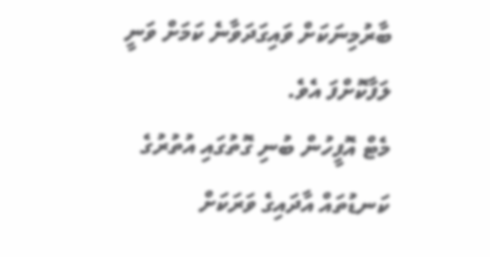ބާރުމިނަކަށް ވައިގަދަވާނެ ކަމަށް ވަނީ ލަފާކޮށްފަ އެވެ.
މެޓް އޮފީހުން ބުނި ގޮތުގައި އުތުރުގެ ކަނޑުތައް އާދައިގެ ވަރަކަށް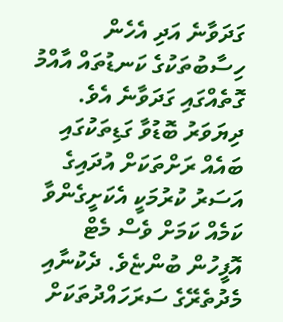ގަދަވާނެ އަދި އެހެން ހިސާބުތަކުގެ ކަނޑުތައް އާއްމު ގޮތެއްގައި ގަދަވާނެ އެވެ.
ދިޔަވަރު ބޮޑުވާ ގަޑިތަކުގައި ބައެއް ރަށްތަކަށް އުދައިގެ އަސަރު ކުރުމަކީ އެކަށީގެންވާ ކަމެއް ކަމަށް ވެސް މެޓް އޮފީހުން ބުންޏެވެ. ދެކުނާއި މެދުތެރޭގެ ސަރަހައްދުތަކަށް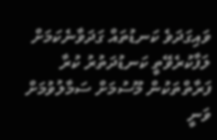ވައިގަދަވެ ކަނޑުތައް ގަދަވާނެކަމަށް ލަފާކުރެވޭތީ ކަނޑުދަތުރު ކުރާ ފަރާތްތަކުން މޫސުމަށް ސަމާލުވުމަށް ވަނީ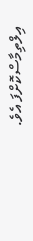އިލްތިމާސްކޮށްފަ އެވެ.